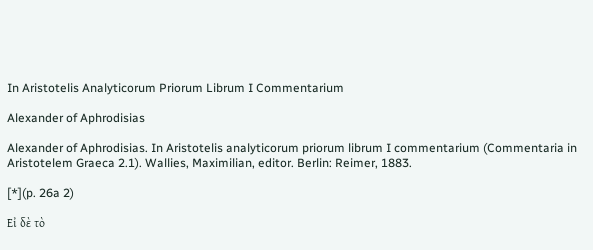In Aristotelis Analyticorum Priorum Librum I Commentarium

Alexander of Aphrodisias

Alexander of Aphrodisias. In Aristotelis analyticorum priorum librum I commentarium (Commentaria in Aristotelem Graeca 2.1). Wallies, Maximilian, editor. Berlin: Reimer, 1883.

[*](p. 26a 2)

Εἰ δὲ τὸ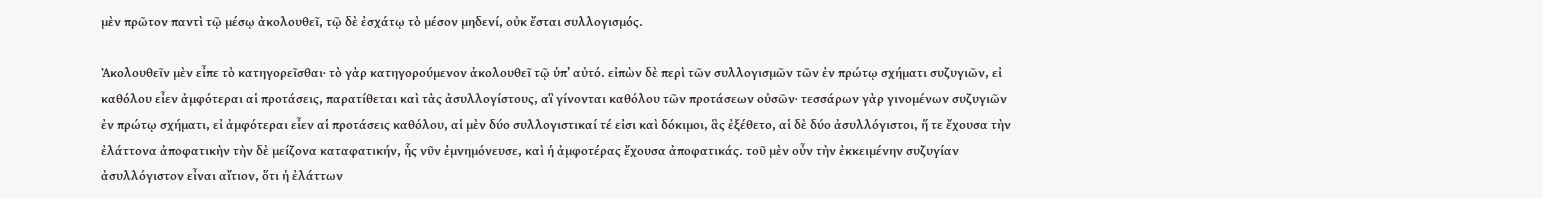μὲν πρῶτον παντὶ τῷ μέσῳ ἀκολουθεῖ, τῷ δὲ ἐσχάτῳ τὸ μέσον μηδενί, οὐκ ἔσται συλλογισμός.

Ἀκολουθεῖν μὲν εἶπε τὸ κατηγορεῖσθαι· τὸ γὰρ κατηγορούμενον ἀκολουθεῖ τῷ ὑπ’ αὐτό. εἰπὼν δὲ περὶ τῶν συλλογισμῶν τῶν ἐν πρώτῳ σχήματι συζυγιῶν, εἰ καθόλου εἶεν ἀμφότεραι αἱ προτάσεις, παρατίθεται καὶ τὰς ἀσυλλογίστους, αἳ γίνονται καθόλου τῶν προτάσεων οὐσῶν· τεσσάρων γὰρ γινομένων συζυγιῶν ἐν πρώτῳ σχήματι, εἰ ἀμφότεραι εἶεν αἱ προτάσεις καθόλου, αἱ μὲν δύο συλλογιστικαί τέ εἰσι καὶ δόκιμοι, ἃς ἐξέθετο, αἱ δὲ δύο ἀσυλλόγιστοι, ἥ τε ἔχουσα τὴν ἐλάττονα ἀποφατικὴν τὴν δὲ μείζονα καταφατικήν, ἧς νῦν ἐμνημόνευσε, καὶ ἡ ἀμφοτέρας ἔχουσα ἀποφατικάς. τοῦ μὲν οὖν τὴν ἐκκειμένην συζυγίαν ἀσυλλόγιστον εἶναι αἴτιον, ὅτι ἡ ἐλάττων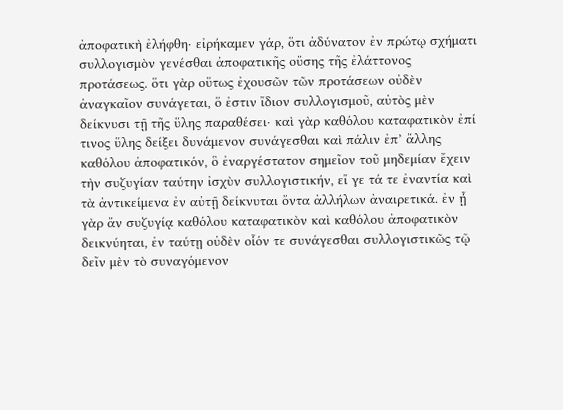ἀποφατικὴ ἐλήφθη· εἰρήκαμεν γάρ, ὅτι ἀδύνατον ἐν πρώτῳ σχήματι συλλογισμὸν γενέσθαι ἀποφατικῆς οὔσης τῆς ἐλάττονος προτάσεως. ὅτι γὰρ οὕτως ἐχουσῶν τῶν προτάσεων οὐδὲν ἀναγκαῖον συνάγεται, ὅ ἐστιν ἴδιον συλλογισμοῦ, αὐτὸς μὲν δείκνυσι τῇ τῆς ὕλης παραθέσει· καὶ γὰρ καθόλου καταφατικὸν ἐπί τινος ὕλης δείξει δυνάμενον συνάγεσθαι καὶ πάλιν ἐπ’ ἄλλης καθόλου ἀποφατικόν, ὃ ἐναργέστατον σημεῖον τοῦ μηδεμίαν ἔχειν τὴν συζυγίαν ταύτην ἰσχὺν συλλογιστικήν, εἴ γε τά τε ἐναντία καὶ τὰ ἀντικείμενα ἐν αὐτῇ δείκνυται ὄντα ἀλλήλων ἀναιρετικά. ἐν ᾗ γὰρ ἄν συζυγίᾳ καθόλου καταφατικὸν καὶ καθόλου ἀποφατικὸν δεικνύηται, ἐν ταύτῃ οὐδὲν οἷόν τε συνάγεσθαι συλλογιστικῶς τῷ δεῖν μὲν τὸ συναγόμενον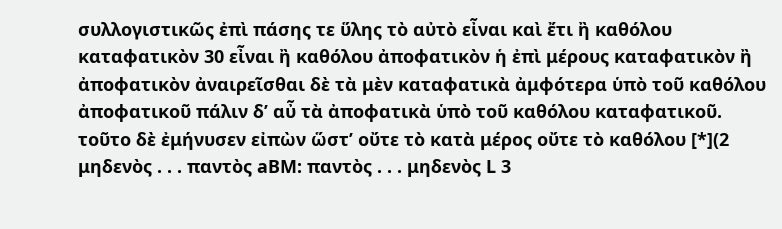συλλογιστικῶς ἐπὶ πάσης τε ὕλης τὸ αὐτὸ εἶναι καὶ ἔτι ἢ καθόλου καταφατικὸν 30 εἶναι ἢ καθόλου ἀποφατικὸν ἡ ἐπὶ μέρους καταφατικὸν ἢ ἀποφατικὸν ἀναιρεῖσθαι δὲ τὰ μὲν καταφατικὰ ἀμφότερα ὑπὸ τοῦ καθόλου ἀποφατικοῦ πάλιν δ’ αὖ τὰ ἀποφατικὰ ὑπὸ τοῦ καθόλου καταφατικοῦ. τοῦτο δὲ ἐμήνυσεν εἰπὼν ὥστ’ οὔτε τὸ κατὰ μέρος οὔτε τὸ καθόλου [*](2 μηδενὸς . . . παντὸς aBM: παντὸς . . . μηδενὸς L 3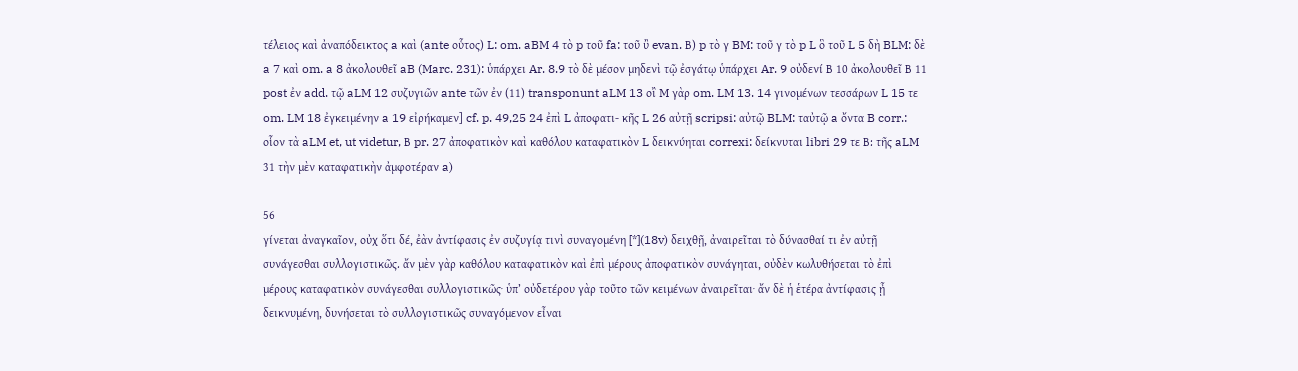τέλειος καὶ ἀναπόδεικτος a καὶ (ante οὗτος) L: om. aBM 4 τὸ p τοῦ fa: τοῦ ὒ evan. Β) p τὸ γ BM: τοῦ γ τὸ p L ὃ τοῦ L 5 δὴ BLM: δὲ a 7 καὶ om. a 8 ἀκολουθεῖ aB (Marc. 231): ὑπάρχει Ar. 8.9 τὸ δὲ μέσον μηδενὶ τῷ ἐσγάτῳ ὑπάρχει Ar. 9 οὐδενί Β 10 ἀκολουθεῖ Β 11 post ἐν add. τῷ aLM 12 συζυγιῶν ante τῶν ἐν (11) transponunt aLM 13 οἲ M γὰρ om. LM 13. 14 γινομένων τεσσάρων L 15 τε om. LM 18 ἐγκειμένην a 19 εἰρήκαμεν] cf. p. 49,25 24 ἐπὶ L ἀποφατι- κῆς L 26 αὐτῇ scripsi: αὐτῷ BLM: ταὐτῷ a ὄντα B corr.: οἷον τὰ aLM et, ut videtur, Β pr. 27 ἀποφατικὸν καὶ καθόλου καταφατικὸν L δεικνύηται correxi: δείκνυται libri 29 τε Β: τῆς aLM 31 τὴν μὲν καταφατικὴν ἀμφοτέραν a)

56
γίνεται ἀναγκαῖον, οὐχ ὅτι δέ, ἐὰν ἀντίφασις ἐν συζυγίᾳ τινὶ συναγομένη [*](18v) δειχθῇ, ἀναιρεῖται τὸ δύνασθαί τι ἐν αὐτῇ συνάγεσθαι συλλογιστικῶς. ἄν μὲν γὰρ καθόλου καταφατικὸν καὶ ἐπὶ μέρους ἀποφατικὸν συνάγηται, οὐδὲν κωλυθήσεται τὸ ἐπὶ μέρους καταφατικὸν συνάγεσθαι συλλογιστικῶς· ὑπ’ οὐδετέρου γὰρ τοῦτο τῶν κειμένων ἀναιρεῖται· ἄν δὲ ἡ ἑτέρα ἀντίφασις ᾖ δεικνυμένη, δυνήσεται τὸ συλλογιστικῶς συναγόμενον εἶναι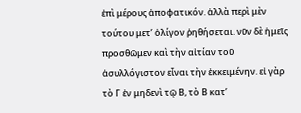ἐπὶ μέρους ἀποφατικόν. ἀλλὰ περὶ μὲν τούτου μετ’ ὀλίγον ῥηθήσεται. νῦν δὲ ἡμεῖς προσθῶμεν καὶ τὴν αἰτίαν τοῦ ἀσυλλόγιστον εἶναι τὴν ἐκκειμένην. εἰ γὰρ τὸ Γ ἐν μηδενὶ τῷ Β, τὸ Β κατ’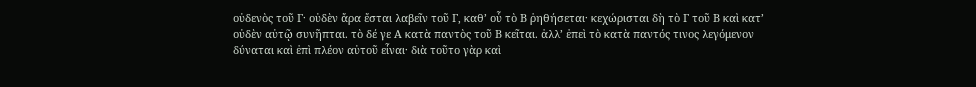οὐδενὸς τοῦ Γ· οὐδὲν ἄρα ἔσται λαβεῖν τοῦ Γ, καθ’ οὗ τὸ Β ῥηθήσεται· κεχώρισται δὴ τὸ Γ τοῦ Β καὶ κατ’ οὐδὲν αὐτῷ συνῆπται. τὸ δέ γε Α κατὰ παντὸς τοῦ Β κεῖται. ἀλλ’ ἐπεὶ τὸ κατὰ παντός τινος λεγόμενον δύναται καὶ ἐπὶ πλέον αὐτοῦ εἶναι· διὰ τοῦτο γὰρ καὶ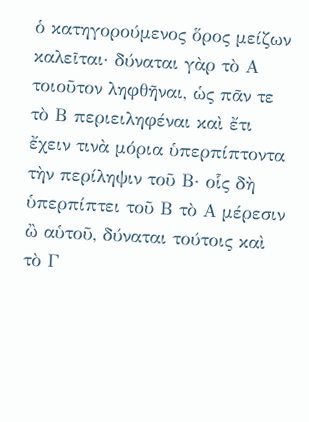ὁ κατηγορούμενος ὅρος μείζων καλεῖται· δύναται γὰρ τὸ Α τοιοῦτον ληφθῆναι, ὡς πᾶν τε τὸ Β περιειληφέναι καὶ ἔτι ἔχειν τινὰ μόρια ὑπερπίπτοντα τὴν περίληψιν τοῦ Β· οἷς δὴ ὑπερπίπτει τοῦ Β τὸ Α μέρεσιν ὢ αὑτοῦ, δύναται τούτοις καὶ τὸ Γ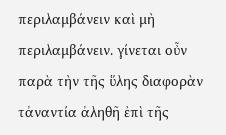περιλαμβάνειν καὶ μὴ περιλαμβάνειν. γίνεται οὖν παρὰ τὴν τῆς ὕλης διαφορὰν τἀναντία ἀληθῆ ἐπὶ τῆς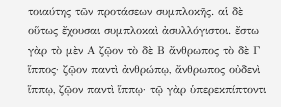τοιαύτης τῶν προτάσεων συμπλοκῆς. αἱ δὲ οὕτως ἔχουσαι συμπλοκαὶ ἀσυλλόγιστοι. ἔστω γὰρ τὸ μὲν Α ζῷον τὸ δὲ Β ἄνθρωπος τὸ δὲ Γ ἵππος· ζῷον παντὶ ἀνθρώπῳ, ἄνθρωπος οὐδενὶ ἵππῳ, ζῷον παντὶ ἵππῳ· τῷ γὰρ ὑπερεκπίπτοντι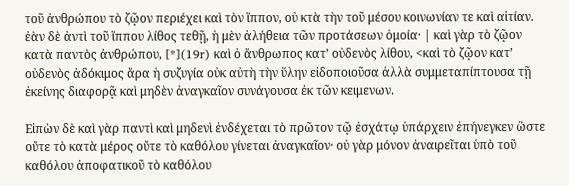τοῦ ἀνθρώπου τὸ ζῷον περιέχει καὶ τὸν ἵππον, οὐ κτὰ τὴν τοῦ μέσου κοινωνίαν τε καὶ αἰτίαν. ἐὰν δὲ ἀντὶ τοῦ ἵππου λίθος τεθῇ, ἡ μὲν ἀλήθεια τῶν προτάσεων ὁμοία· | καὶ γὰρ τὸ ζῷον κατὰ παντὸς ἀνθρώπου, [*](19r) καὶ ὁ ἄνθρωπος κατ’ οὐδενὸς λίθου, <καὶ τὸ ζῷον κατ’ οὐδενὸς ἀδόκιμος ἄρα ἡ συζυγία οὐκ αὐτὴ τὴν ὕλην εἰδοποιοῦσα ἀλλὰ συμμεταπίπτουσα τῇ ἐκείνης διαφορᾷ καὶ μηδὲν ἀναγκαῖον συνάγουσα ἐκ τῶν κειμενων.

Εἰπὼν δὲ καὶ γὰρ παντὶ καὶ μηδενὶ ἐνδέχεται τὸ πρῶτον τῷ ἐσχάτῳ ὑπάρχειν ἐπήνεγκεν ὥστε οὔτε τὸ κατὰ μέρος οὔτε τὸ καθόλου γίνεται ἀναγκαῖον· οὐ γὰρ μόνον ἀναιρεῖται ὑπὸ τοῦ καθόλου ἀποφατικοῦ τὸ καθόλου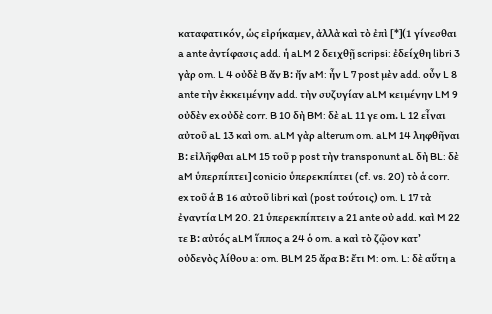καταφατικόν, ὡς εἰρήκαμεν, ἀλλὰ καὶ τὸ ἐπὶ [*](1 γίνεσθαι a ante ἀντίφασις add. ἡ aLM 2 δειχθῇ scripsi: ἐδείχθη libri 3 γὰρ om. L 4 οὐδὲ B ἄν Β: ἤν aM: ἦν L 7 post μὲν add. οὖν L 8 ante τὴν ἐκκειμένην add. τὴν συζυγίαν aLM κειμένην LM 9 οὐδὲν ex οὐδὲ corr. B 10 δὴ BM: δὲ aL 11 γε οm. L 12 εἶναι αὐτοῦ aL 13 καὶ om. aLM γὰρ alterum om. aLM 14 ληφθῆναι Β: εἰλῆφθαι aLM 15 τοῦ p post τὴν transponunt aL δὴ BL: δὲ aM ὑπερπίπτει] conicio ὑπερεκπίπτει (cf. vs. 20) τὸ ἁ corr. ex τοῦ ἁ Β 16 αὐτοῦ libri καὶ (post τούτοις) om. L 17 τὰ ἐναντία LM 20. 21 ὑπερεκπίπτειν a 21 ante οὐ add. καὶ M 22 τε Β: αὐτός aLM ἵππος a 24 ὁ om. a καὶ τὸ ζῷον κατ’ οὐδενὸς λίθου a: om. BLM 25 ἄρα Β: ἔτι M: om. L: δὲ αὕτη a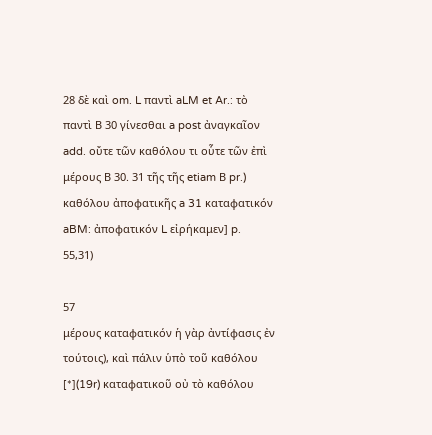28 δὲ καὶ om. L παντὶ aLM et Ar.: τὸ παντὶ Β 30 γίνεσθαι a post ἀναγκαῖον add. οὔτε τῶν καθόλου τι οὗτε τῶν ἐπὶ μέρους Β 30. 31 τῆς τῆς etiam Β pr.) καθόλου ἀποφατικῆς a 31 καταφατικόν aBM: ἀποφατικόν L εἰρήκαμεν] p. 55,31)

57
μέρους καταφατικόν ἡ γὰρ ἀντίφασις ἐν τούτοις), καὶ πάλιν ὑπὸ τοῦ καθόλου [*](19r) καταφατικοῦ οὐ τὸ καθόλου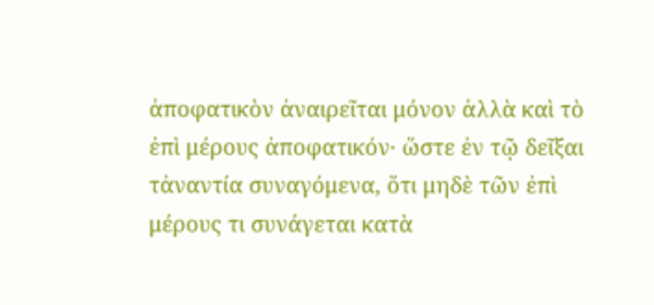ἀποφατικὸν ἀναιρεῖται μόνον ἀλλὰ καὶ τὸ ἐπὶ μέρους ἀποφατικόν· ὥστε ἐν τῷ δεῖξαι τἀναντία συναγόμενα, ὅτι μηδὲ τῶν ἐπὶ μέρους τι συνάγεται κατὰ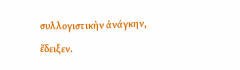συλλογιστικὴν ἀνάγκην, ἔδειξεν.